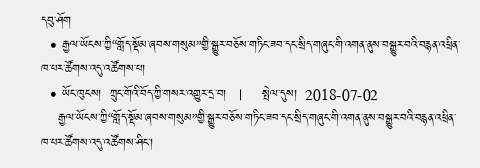དབུ་ཤོག
  • རྒྱལ་ཡོངས་ཀྱི“གློད་སྡོམ་ཞབས་གསུམ”གྱི་སྒྱུར་བཅོས་གཏིང་ཟབ་དང་སྲིད་གཞུང་གི་འགན་ནུས་བསྒྱུར་བའི་བརྙན་འཕྲིན་ཁ་པར་ཚོགས་འདུ་འཚོགས་པ།
  • ཡོང་ཁུངས།  ཀྲུང་གོའི་བོད་ཀྱི་གསར་འགྱུར་དྲ་བ།   |     སྤེལ་དུས།  2018-07-02
    རྒྱལ་ཡོངས་ཀྱི“གློད་སྡོམ་ཞབས་གསུམ”གྱི་སྒྱུར་བཅོས་གཏིང་ཟབ་དང་སྲིད་གཞུང་གི་འགན་ནུས་བསྒྱུར་བའི་བརྙན་འཕྲིན་ཁ་པར་ཚོགས་འདུ་འཚོགས་ཤིང་།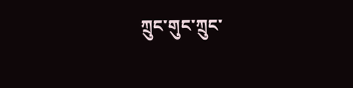ཀྲུང་གུང་ཀྲུང་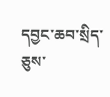དབྱང་ཆབ་སྲིད་ཅུས་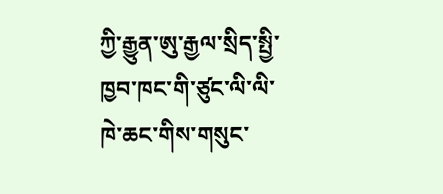ཀྱི་རྒྱུན་ཨུ་རྒྱལ་སྲིད་སྤྱི་ཁྱབ་ཁང་གི་ཙུང་ལི་ལི་ཁེ་ཆང་གིས་གསུང་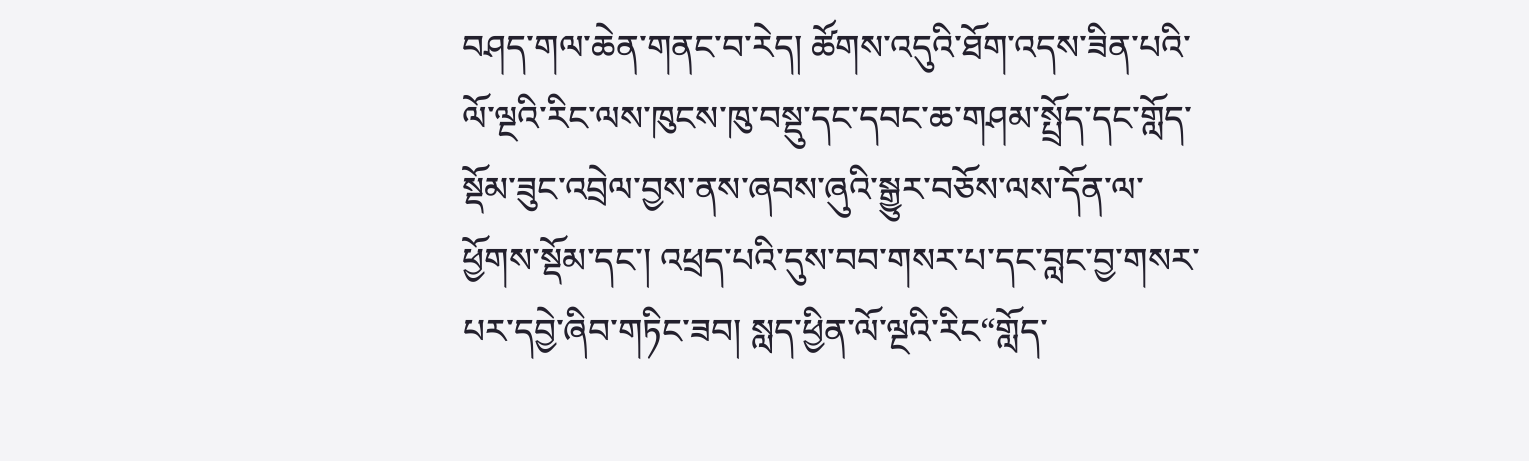བཤད་གལ་ཆེན་གནང་བ་རེད། ཚོགས་འདུའི་ཐོག་འདས་ཟིན་པའི་ལོ་ལྔའི་རིང་ལས་ཁུངས་ཁུ་བསྡུ་དང་དབང་ཆ་གཤམ་སྤྲོད་དང་གློད་སྡོམ་ཟུང་འབྲེལ་བྱས་ནས་ཞབས་ཞུའི་སྒྱུར་བཅོས་ལས་དོན་ལ་ཕྱོགས་སྡོམ་དང་། འཕྲད་པའི་དུས་བབ་གསར་པ་དང་བླང་བྱ་གསར་པར་དབྱེ་ཞིབ་གཏིང་ཟབ། སླད་ཕྱིན་ལོ་ལྔའི་རིང“གློད་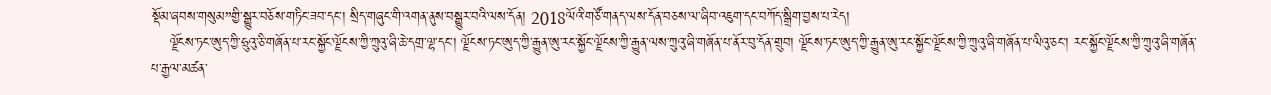སྡོམ་ཞབས་གསུམ”གྱི་སྒྱུར་བཅོས་གཏིང་ཟབ་དང་། སྲིད་གཞུང་གི་འགན་ནུས་བསྒྱུར་བའི་ལས་དོན། 2018ལོའི་གཙོ་གནད་ལས་དོན་བཅས་ལ་ཞིབ་འཇུག་དང་བཀོད་སྒྲིག་བྱས་པ་རེད།
    ལྗོངས་ཏང་ཨུད་ཀྱི་ཧྲུའུ་ཅི་གཞོན་པ་རང་སྐྱོང་ལྗོངས་ཀྱི་ཀྲུའུ་ཞི་ཆེ་དགྲ་ལྷ་དང་། ལྗོངས་ཏང་ཨུད་ཀྱི་རྒྱུན་ཨུ་རང་སྐྱོང་ལྗོངས་ཀྱི་རྒྱུན་ལས་ཀྲུའུ་ཞི་གཞོན་པ་ནོར་བུ་དོན་གྲུབ། ལྗོངས་ཏང་ཨུད་ཀྱི་རྒྱུན་ཨུ་རང་སྐྱོང་ལྗོངས་ཀྱི་ཀྲུའུ་ཞི་གཞོན་པ་ལིའུ་ཅང་། རང་སྐྱོང་ལྗོངས་ཀྱི་ཀྲུའུ་ཞི་གཞོན་པ་རྒྱལ་མཚན་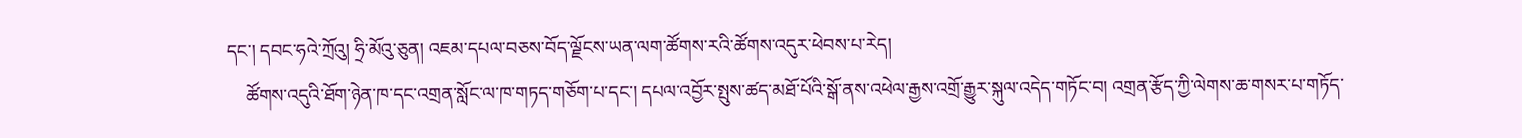དང་། དབང་ཧའེ་ཀྲོའུ། ཧྲི་མོའུ་ཅུན། འཇམ་དཔལ་བཅས་བོད་ལྗོངས་ཡན་ལག་ཚོགས་རའི་ཚོགས་འདུར་ཕེབས་པ་རེད།
    ཚོགས་འདུའི་ཐོག་ཉེན་ཁ་དང་འགྲན་སློང་ལ་ཁ་གཏད་གཅོག་པ་དང་། དཔལ་འབྱོར་སྤུས་ཚད་མཐོ་པོའི་སྒོ་ནས་འཕེལ་རྒྱས་འགྲོ་རྒྱུར་སྐུལ་འདེད་གཏོང་བ། འགྲན་རྩོད་ཀྱི་ལེགས་ཆ་གསར་པ་གཏོད་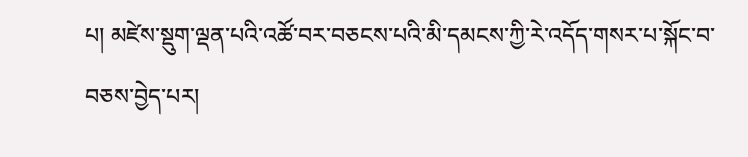པ། མཛེས་སྡུག་ལྡན་པའི་འཚོ་བར་བཅངས་པའི་མི་དམངས་ཀྱི་རེ་འདོད་གསར་པ་སྐོང་བ་བཅས་བྱེད་པར།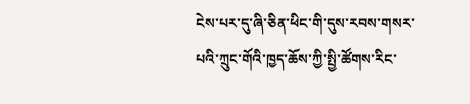ངེས་པར་དུ་ཞི་ཅིན་ཕིང་གི་དུས་རབས་གསར་པའི་ཀྲུང་གོའི་ཁྱད་ཆོས་ཀྱི་སྤྱི་ཚོགས་རིང་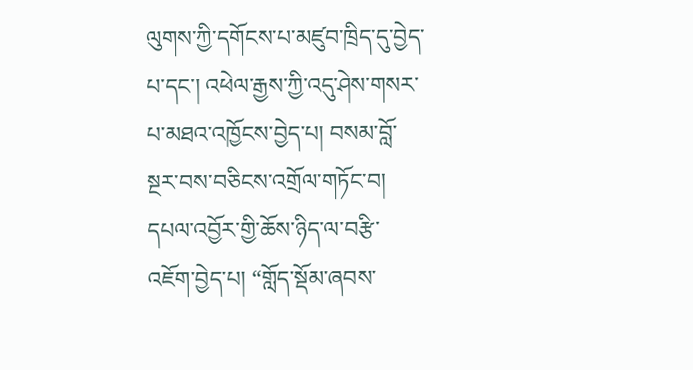ལུགས་ཀྱི་དགོངས་པ་མཛུབ་ཁྲིད་དུ་བྱེད་པ་དང་། འཕེལ་རྒྱས་ཀྱི་འདུ་ཤེས་གསར་པ་མཐའ་འཁྱོངས་བྱེད་པ། བསམ་བློ་སྔར་བས་བཅིངས་འགྲོལ་གཏོང་བ། དཔལ་འབྱོར་གྱི་ཆོས་ཉིད་ལ་བརྩི་འཇོག་བྱེད་པ། “གློད་སྡོམ་ཞབས་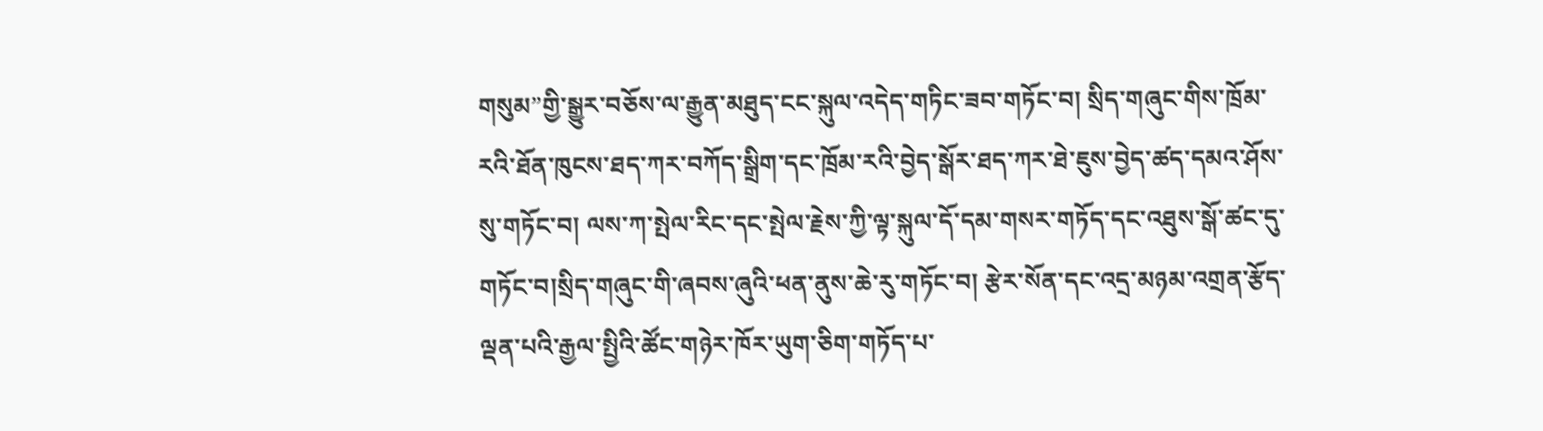གསུམ”གྱི་སྒྱུར་བཅོས་ལ་རྒྱུན་མཐུད་ངང་སྐུལ་འདེད་གཏིང་ཟབ་གཏོང་བ། སྲིད་གཞུང་གིས་ཁྲོམ་རའི་ཐོན་ཁུངས་ཐད་ཀར་བཀོད་སྒྲིག་དང་ཁྲོམ་རའི་བྱེད་སྒོར་ཐད་ཀར་ཐེ་ཇུས་བྱེད་ཚད་དམའ་ཤོས་སུ་གཏོང་བ། ལས་ཀ་སྤེལ་རིང་དང་སྤེལ་རྗེས་ཀྱི་ལྟ་སྐུལ་དོ་དམ་གསར་གཏོད་དང་འཐུས་སྒོ་ཚང་དུ་གཏོང་བ།སྲིད་གཞུང་གི་ཞབས་ཞུའི་ཕན་ནུས་ཆེ་རུ་གཏོང་བ། རྩེར་སོན་དང་འདྲ་མཉམ་འགྲན་རྩོད་ལྡན་པའི་རྒྱལ་སྤྱིའི་ཚོང་གཉེར་ཁོར་ཡུག་ཅིག་གཏོད་པ་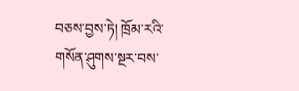བཅས་བྱས་ཏེ། ཁྲོམ་རའི་གསོན་ཤུགས་སྔར་བས་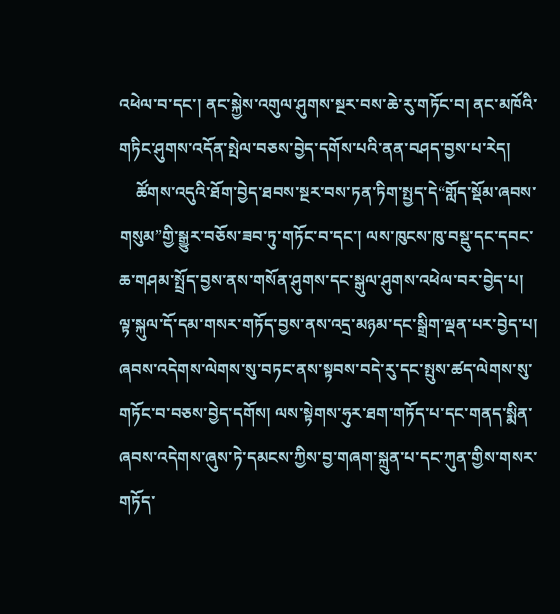འཕེལ་བ་དང་། ནང་སྐྱེས་འགུལ་ཤུགས་སྔར་བས་ཆེ་རུ་གཏོང་བ། ནང་མཁོའི་གཏིང་ཤུགས་འདོན་སྤེལ་བཅས་བྱེད་དགོས་པའི་ནན་བཤད་བྱས་པ་རེད།
    ཚོགས་འདུའི་ཐོག་བྱེད་ཐབས་སྔར་བས་ཏན་ཏིག་སྤྱད་དེ“གློད་སྡོམ་ཞབས་གསུམ”གྱི་སྒྱུར་བཅོས་ཟབ་ཏུ་གཏོང་བ་དང་། ལས་ཁུངས་ཁུ་བསྡུ་དང་དབང་ཆ་གཤམ་སྤྲོད་བྱས་ནས་གསོན་ཤུགས་དང་སྒུལ་ཤུགས་འཕེལ་བར་བྱེད་པ། ལྟ་སྐུལ་དོ་དམ་གསར་གཏོད་བྱས་ནས་འདྲ་མཉམ་དང་སྒྲིག་ལྡན་པར་བྱེད་པ། ཞབས་འདེགས་ལེགས་སུ་བཏང་ནས་སྟབས་བདེ་རུ་དང་སྤུས་ཚད་ལེགས་སུ་གཏོང་བ་བཅས་བྱེད་དགོས། ལས་སྟེགས་ཧུར་ཐག་གཏོད་པ་དང་གནད་སྨིན་ཞབས་འདེགས་ཞུས་ཏེ་དམངས་ཀྱིས་བྱ་གཞག་སྐྲུན་པ་དང་ཀུན་གྱིས་གསར་གཏོད་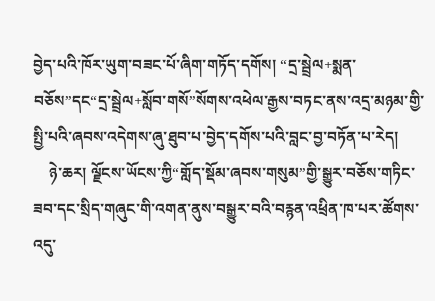བྱེད་པའི་ཁོར་ཡུག་བཟང་པོ་ཞིག་གཏོད་དགོས། “དྲ་སྦྲེལ+སྨན་བཅོས”དང“དྲ་སྦྲེལ+སློབ་གསོ”སོགས་འཕེལ་རྒྱས་བཏང་ནས་འདྲ་མཉམ་གྱི་སྤྱི་པའི་ཞབས་འདེགས་ཞུ་ཐུབ་པ་བྱེད་དགོས་པའི་བླང་བྱ་བཏོན་པ་རེད།
    ཉེ་ཆར། ལྗོངས་ཡོངས་ཀྱི“གློད་སྡོམ་ཞབས་གསུམ”གྱི་སྒྱུར་བཅོས་གཏིང་ཟབ་དང་སྲིད་གཞུང་གི་འགན་ནུས་བསྒྱུར་བའི་བརྙན་འཕྲིན་ཁ་པར་ཚོགས་འདུ་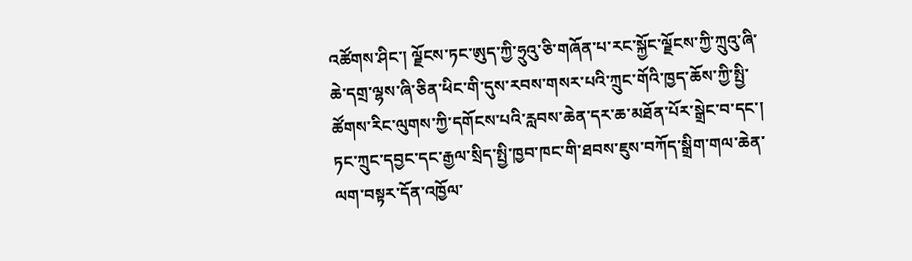འཚོགས་ཤིང་། ལྗོངས་ཏང་ཨུད་ཀྱི་ཧྲུའུ་ཅི་གཞོན་པ་རང་སྐྱོང་ལྗོངས་ཀྱི་ཀྲུའུ་ཞི་ཆེ་དགྲ་ལྷས་ཞི་ཅིན་ཕིང་གི་དུས་རབས་གསར་པའི་ཀྲུང་གོའི་ཁྱད་ཆོས་ཀྱི་སྤྱི་ཚོགས་རིང་ལུགས་ཀྱི་དགོངས་པའི་རླབས་ཆེན་དར་ཆ་མཐོན་པོར་སྒྲེང་བ་དང་། ཏང་ཀྲུང་དབྱང་དང་རྒྱལ་སྲིད་སྤྱི་ཁྱབ་ཁང་གི་ཐབས་ཇུས་བཀོད་སྒྲིག་གལ་ཆེན་ལག་བསྟར་དོན་འཁྱོལ་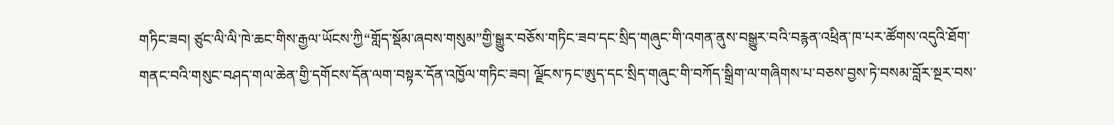གཏིང་ཟབ། ཙུང་ལི་ལི་ཁེ་ཆང་གིས་རྒྱལ་ཡོངས་ཀྱི“གློད་སྡོམ་ཞབས་གསུམ”གྱི་སྒྱུར་བཅོས་གཏིང་ཟབ་དང་སྲིད་གཞུང་གི་འགན་ནུས་བསྒྱུར་བའི་བརྙན་འཕྲིན་ཁ་པར་ཚོགས་འདུའི་ཐོག་གནང་བའི་གསུང་བཤད་གལ་ཆེན་གྱི་དགོངས་དོན་ལག་བསྟར་དོན་འཁྱོལ་གཏིང་ཟབ། ལྗོངས་ཏང་ཨུད་དང་སྲིད་གཞུང་གི་བཀོད་སྒྲིག་ལ་གཞིགས་པ་བཅས་བྱས་ཏེ་བསམ་བློར་སྔར་བས་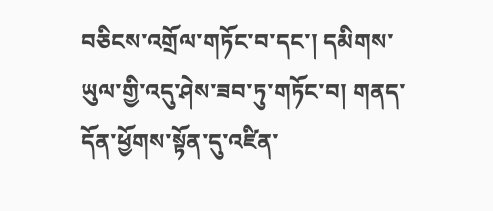བཅིངས་འགྲོལ་གཏོང་བ་དང་། དམིགས་ཡུལ་གྱི་འདུ་ཤེས་ཟབ་ཏུ་གཏོང་བ། གནད་དོན་ཕྱོགས་སྟོན་དུ་འཛིན་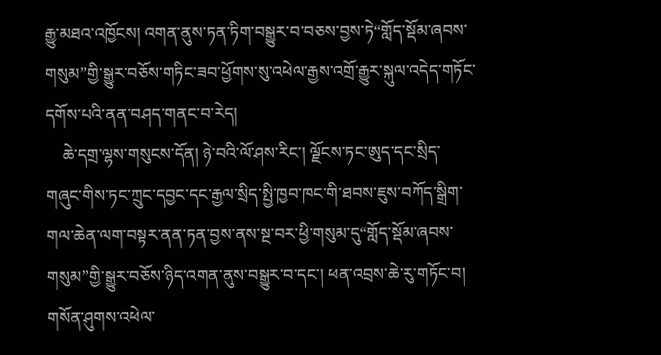རྒྱུ་མཐའ་འཁྱོངས། འགན་ནུས་ཏན་ཏིག་བསྒྱུར་བ་བཅས་བྱས་ཏེ“གློད་སྡོམ་ཞབས་གསུམ”གྱི་སྒྱུར་བཅོས་གཏིང་ཟབ་ཕྱོགས་སུ་འཕེལ་རྒྱས་འགྲོ་རྒྱུར་སྐུལ་འདེད་གཏོང་དགོས་པའི་ནན་བཤད་གནང་བ་རེད།
    ཆེ་དགྲ་ལྷས་གསུངས་དོན། ཉེ་བའི་ལོ་ཤས་རིང་། ལྗོངས་ཏང་ཨུད་དང་སྲིད་གཞུང་གིས་ཏང་ཀྲུང་དབྱང་དང་རྒྱལ་སྲིད་སྤྱི་ཁྱབ་ཁང་གི་ཐབས་ཇུས་བཀོད་སྒྲིག་གལ་ཆེན་ལག་བསྟར་ནན་ཏན་བྱས་ནས་སྔ་བར་ཕྱི་གསུམ་དུ“གློད་སྡོམ་ཞབས་གསུམ”གྱི་སྒྱུར་བཅོས་ཉིད་འགན་ནུས་བསྒྱུར་བ་དང་། ཕན་འབྲས་ཆེ་རུ་གཏོང་བ། གསོན་ཤུགས་འཕེལ་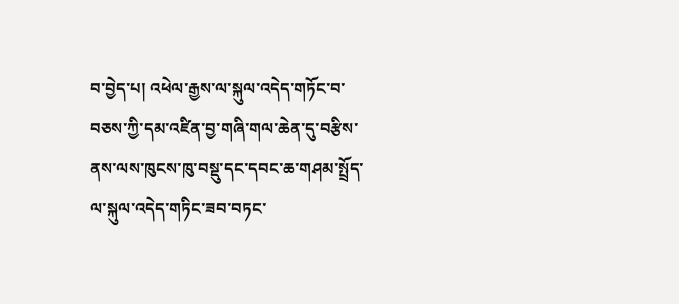བ་བྱེད་པ། འཕེལ་རྒྱས་ལ་སྐུལ་འདེད་གཏོང་བ་བཅས་ཀྱི་དམ་འཛིན་བྱ་གཞི་གལ་ཆེན་དུ་བརྩིས་ནས་ལས་ཁུངས་ཁུ་བསྡུ་དང་དབང་ཆ་གཤམ་སྤྲོད་ལ་སྐུལ་འདེད་གཏིང་ཟབ་བཏང་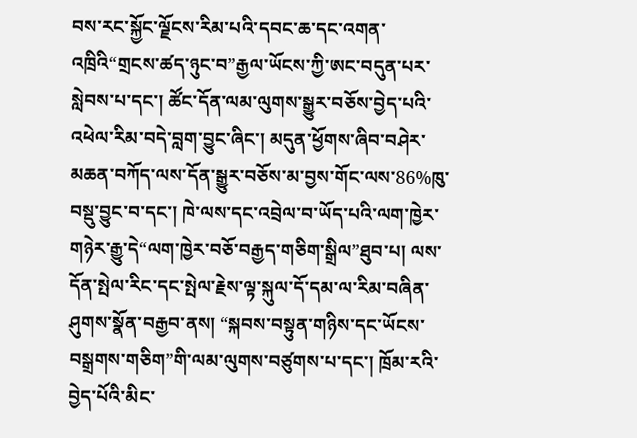བས་རང་སྐྱོང་ལྗོངས་རིམ་པའི་དབང་ཆ་དང་འགན་འཁྲིའི“གྲངས་ཚད་ཉུང་བ”རྒྱལ་ཡོངས་ཀྱི་ཨང་བདུན་པར་སླེབས་པ་དང་། ཚོང་དོན་ལམ་ལུགས་སྒྱུར་བཅོས་བྱེད་པའི་འཕེལ་རིམ་བདེ་བླག་བྱུང་ཞིང་། མདུན་ཕྱོགས་ཞིབ་བཤེར་མཆན་བཀོད་ལས་དོན་སྒྱུར་བཅོས་མ་བྱས་གོང་ལས་86%ཁུ་བསྡུ་བྱུང་བ་དང་། ཁེ་ལས་དང་འབྲེལ་བ་ཡོད་པའི་ལག་ཁྱེར་གཉེར་རྒྱུ་དེ“ལག་ཁྱེར་བཅོ་བརྒྱད་གཅིག་སྒྲིལ”ཐུབ་པ། ལས་དོན་སྤེལ་རིང་དང་སྤེལ་རྗེས་ལྟ་སྐུལ་དོ་དམ་ལ་རིམ་བཞིན་ཤུགས་སྣོན་བརྒྱབ་ནས། “སྐབས་བསྟུན་གཉིས་དང་ཡོངས་བསྒྲགས་གཅིག”གི་ལམ་ལུགས་བཙུགས་པ་དང་། ཁྲོམ་རའི་བྱེད་པོའི་མིང་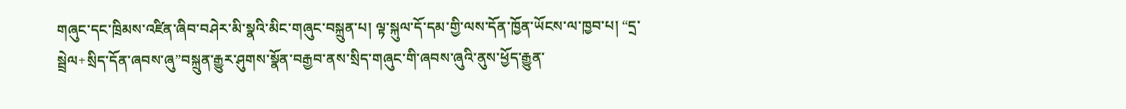གཞུང་དང་ཁྲིམས་འཛིན་ཞིབ་བཤེར་མི་སྣའི་མིང་གཞུང་བསྐྲུན་པ། ལྟ་སྐུལ་དོ་དམ་གྱི་ལས་དོན་ཁྱོན་ཡོངས་ལ་ཁྱབ་པ། “དྲ་སྦྲེལ+སྲིད་དོན་ཞབས་ཞུ”བསྐྲུན་རྒྱུར་ཤུགས་སྣོན་བརྒྱབ་ནས་སྲིད་གཞུང་གི་ཞབས་ཞུའི་ནུས་ཕྱོད་རྒྱུན་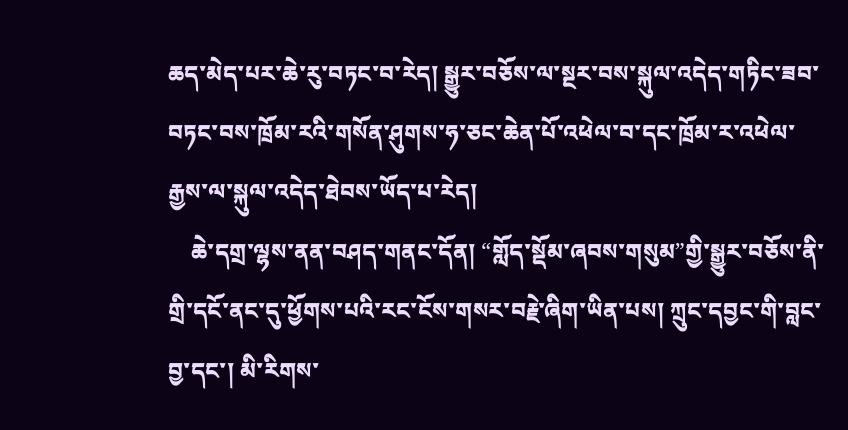ཆད་མེད་པར་ཆེ་རུ་བཏང་བ་རེད། སྒྱུར་བཅོས་ལ་སྔར་བས་སྐུལ་འདེད་གཏིང་ཟབ་བཏང་བས་ཁྲོམ་རའི་གསོན་ཤུགས་ཧ་ཅང་ཆེན་པོ་འཕེལ་བ་དང་ཁྲོམ་ར་འཕེལ་རྒྱས་ལ་སྐུལ་འདེད་ཐེབས་ཡོད་པ་རེད།
    ཆེ་དགྲ་ལྷས་ནན་བཤད་གནང་དོན། “གློད་སྡོམ་ཞབས་གསུམ”གྱི་སྒྱུར་བཅོས་ནི་གྲི་དངོ་ནང་དུ་ཕྱོགས་པའི་རང་ངོས་གསར་བརྗེ་ཞིག་ཡིན་པས། ཀྲུང་དབྱང་གི་བླང་བྱ་དང་། མི་རིགས་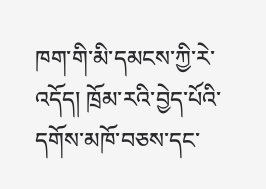ཁག་གི་མི་དམངས་ཀྱི་རེ་འདོད། ཁྲོམ་རའི་བྱེད་པོའི་དགོས་མཁོ་བཅས་དང་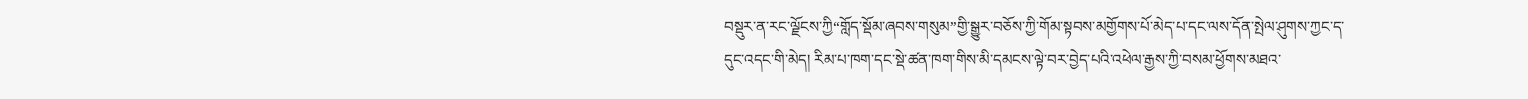བསྡུར་ན་རང་ལྗོངས་ཀྱི“གློད་སྡོམ་ཞབས་གསུམ”གྱི་སྒྱུར་བཅོས་ཀྱི་གོམ་སྟབས་མགྱོགས་པོ་མེད་པ་དང་ལས་དོན་སྤེལ་ཤུགས་ཀྱང་ད་དུང་འདང་གི་མེད། རིམ་པ་ཁག་དང་སྡེ་ཚན་ཁག་གིས་མི་དམངས་ལྟེ་བར་བྱེད་པའི་འཕེལ་རྒྱས་ཀྱི་བསམ་ཕྱོགས་མཐའ་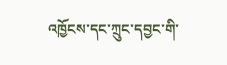འཁྱོངས་དང་ཀྲུང་དབྱང་གི་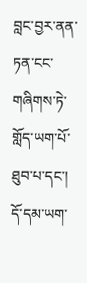བླང་བྱར་ནན་ཏན་ངང་གཞིགས་ཏེ་གློད་ཡག་པོ་ཐུབ་པ་དང་། དོ་དམ་ཡག་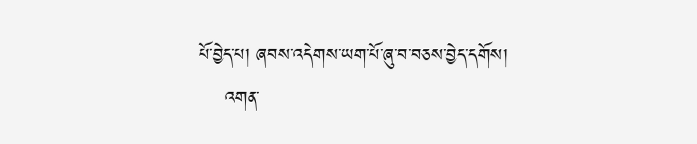པོ་བྱེད་པ། ཞབས་འདེགས་ཡག་པོ་ཞུ་བ་བཅས་བྱེད་དགོས།
    འགན་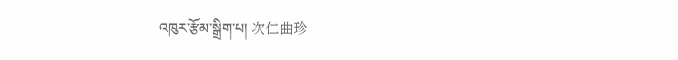འཁུར་རྩོམ་སྒྲིག་པ། 次仁曲珍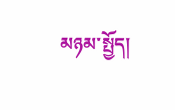མཉམ་སྤྱོད།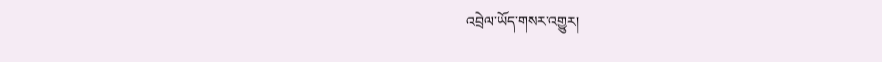འབྲེལ་ཡོད་གསར་འགྱུར།